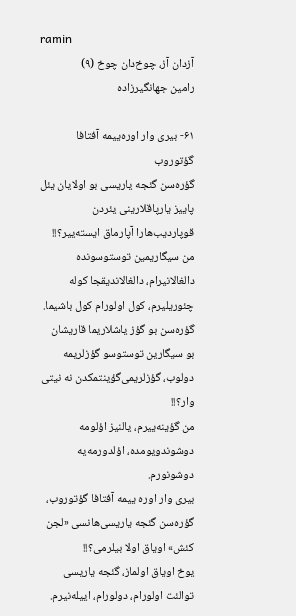ramin
آزدان آز، چوخ‌دان چوخ (۹)
رامین جهانگیرزاده

۶۱- بیری وار اوره‌ییمه آفتافا گؤتوروب
گؤره‌سن گئجه یاریسی بو اولایان یئل پاییز یارپاقلارینی یئردن قوپاردیب‌هارا آپارماق ایسته‌ییر؟!!
من سیگاریمین توستوسونده دالغالانیرام، دالغالاندیقجا کوله چئوریلیرم، کول اولورام کول باشیما.
گؤره‌سن بو گؤز یاشلاریما قاریشان بو سیگارین توستوسو گؤزلریمه دولوب، گؤزلریمی‌گؤینتمکدن نه نیتی وار؟!!
من گؤینه‌ییرم، یالنیز اؤلومه دوشوندویومده، اؤلدورمه‌یه دوشونورم.
بیری وار اوره ییمه آفتافا گؤتوروب، گؤره‌سن گئجه یاریسی‌هانسی «لجن کئش» اویاق اولا بیلرمی؟!!
یوخ اویاق اولماز، گئجه یاریسی توالئت اولورام، دولورام، اییله‌نیرم.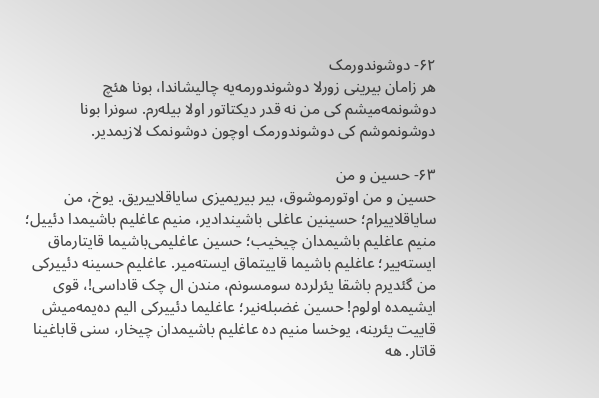۶۲- دوشوندورمک
هر زامان بیرینی زورلا دوشوندورمه‌یه چالیشاندا، بونا هئچ دوشونمه‌میشم کی من نه قدر دیکتاتور اولا بیله‌رم. سونرا بونا دوشونموشم کی دوشوندورمک اوچون دوشونمک لازیمدیر.

۶۳- حسین و من
حسین و من اوتورموشوق، بیر بیریمیزی سایاقلاییریق. یوخ، من سایاقلاییرام؛ حسینین عاغلی باشیندادیر، منیم عاغلیم باشیمدا دئییل؛ منیم عاغلیم باشیمدان چیخیب؛ حسین عاغلیمی‌باشیما قایتارماق ایسته‌ییر؛ عاغلیم باشیما قاییتماق ایسته‌میر. عاغلیم حسینه دئییرکی من گئدیرم باشقا یئرلرده سومسونم، مندن ال چک قاداسی!، قوی ایشیمده اولوم! حسین غضبله‌نیر؛ عاغلیما دئییرکی الیم ده‌یمه‌میش قاییت یئرینه، یوخسا منیم ده عاغلیم باشیمدان چیخار، سنی قاباغینا قاتار. هه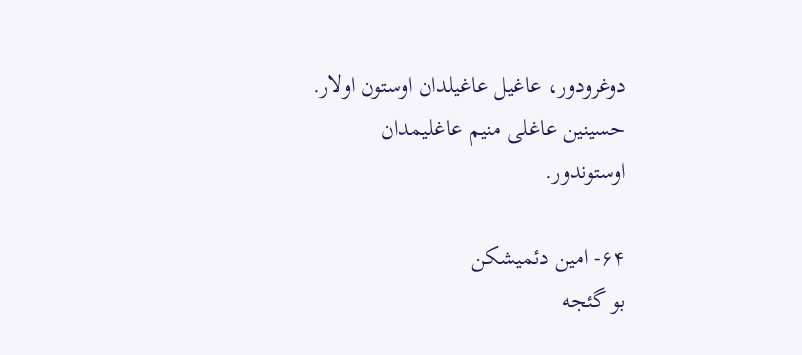دوغرودور، عاغیل عاغیلدان اوستون اولار. حسینین عاغلی منیم عاغلیمدان اوستوندور.

۶۴- امین دئمیشکن
بو گئجه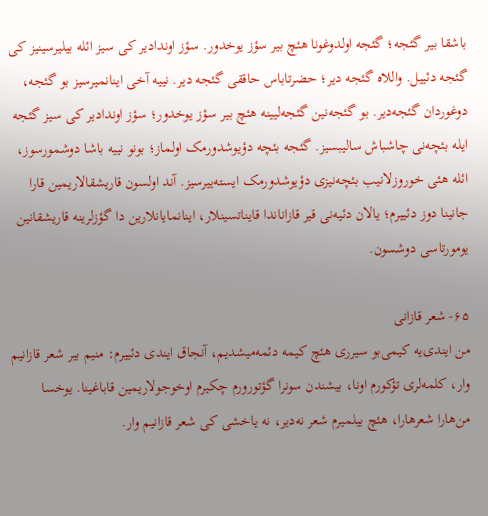باشقا بیر گئجه؛ گئجه اولدوغونا هئچ بیر سؤز یوخدور. سؤز اوندادیر کی سیز ائله بیلیرسینیز کی گئجه دئییل. واللاه گئجه دیر؛ حضرتاباس حاققی گئجه دیر. نییه آخی اینانمیرسیز بو گئجه، دوغوردان گئجه‌دیر. بو گئجه‌نین گئجه‌لیینه هئچ بیر سؤز یوخدور؛ سؤز اوندادیر کی سیز گئجه ایله بئچه‌نی چاشباش سالیبسیز. گئجه بئچه دؤیوشدورمک اولماز؛ بونو نییه باشا دوشمورسوز، ائله هئی خوروزلانیب بئچه‌نیزی دؤیوشدورمک ایسته‌ییرسیز. آند اولسون قاریشقالاریمین قارا جانینا دوز دئییرم؛ یالان دئیه‌نی قیر قازاناندا قایناتسینلار، اینانمایانلارین دا گؤزلرینه قاریشقانین یومورتاسی دوشسون.

۶۵- شعر قازانی
من ایندی‌یه کیمی‌بو سیرری هئچ کیمه دئمه‌میشدیم، آنجاق ایندی دئییرم: منیم بیر شعر قازانیم وار، کلمه‌لری تؤکورم اونا، بیشندن سونرا گؤتورورم چکیرم اوخوجولاریمین قاباغینا. یوخسا من‌هارا شعر‌هارا، هئچ بیلمیرم شعر نه‌دیر، نه یاخشی کی شعر قازانیم وار.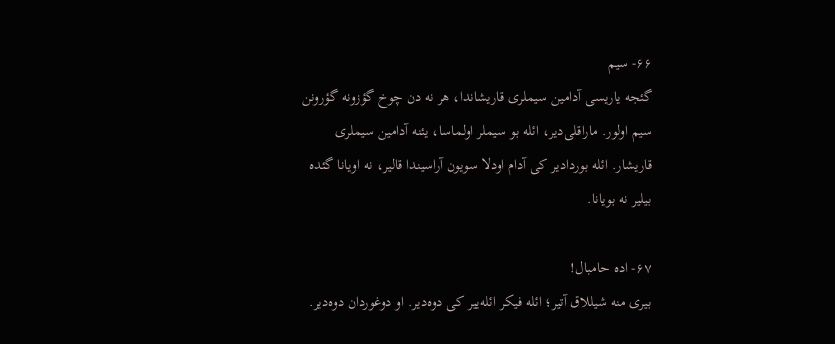۶۶- سیم
گئجه یاریسی آدامین سیملری قاریشاندا، هر نه دن چوخ گؤزونه گؤرونن سیم اولور. ماراقلی‌دیر، ائله بو سیملر اولماسا، یئنه آدامین سیملری قاریشار. ائله بوردادیر کی آدام اودلا سویون آراسیندا قالیر، نه اویانا گئده بیلیر نه بویانا.

۶۷- اده حامبال!
بیری منه شیللاق آتیر؛ ائله فیکر ائله‌ییر کی دوه‌دیر. او دوغوردان دوه‌دیر.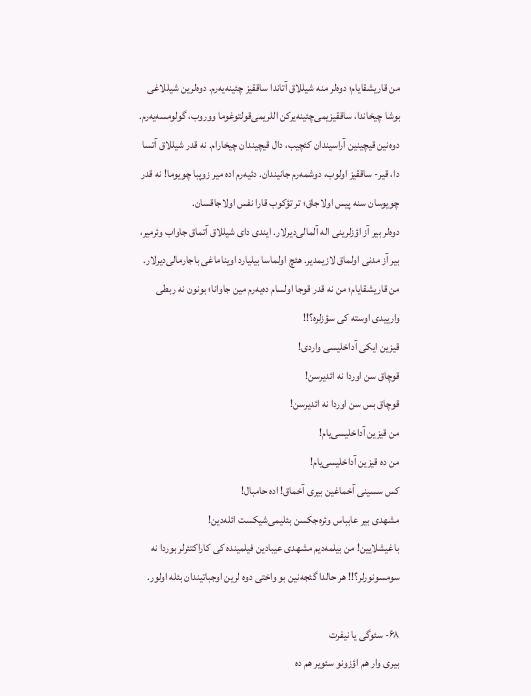من قاریشقایام؛ دوه‌لر منه شیللاق آتاندا ساققیز چئینه‌یه‌رم. دوه‌لرین شیللاغی بوشا چیخاندا، ساققیزیمی‌چئینه‌یرکن اللریمی‌قولتوغوما ووروب، گولومسه‌یه‌رم. دوه‌نین قیچینین آراسیندان کئچیب، دال قیچیندان چیخارام. نه قدر شیللاق آتسا دا، قیر- ساققیز اولوب، دوشمه‌رم جانیندان. دئیه‌رم اده میر زوپبا چویوما! نه قدر چویوسان سنه پیس اولاجاق؛ تر تؤکوب قارا نفس اولاجاقسان.
دوه‌لر بیر آز اؤزلرینی اله آلمالی‌دیرلار. ایندی دای شیللاق آتماق جاواب وئرمیر، بیر آز مدنی اولماق لازیمدیر. هئچ اولماسا بیلیارد اویناماغی باجارمالی‌دیرلار. من قاریشقایام؛ من نه قدر قوجا اولسام ده‌یه‌رم مین جاوانا؛ بونون نه ربطی وارییدی اوسته کی سؤزلره؟!!
قیزین ایکی آداخلیسی واردی!
قوچاق سن اوردا نه ائدیرسن!
قوچاق بس سن اوردا نه ائدیرسن!
من قیزین آداخلیسی‌یام!
من ده قیزین آداخلیسی‌یام!
کس سسینی آخماغین بیری آخماق! اده حامبال!
مشهدی بیر عابباس وئره‌جکسن بئلیمی‌شیکست ائله‌دین!
باغیشلایین! من بیلمه‌دیم مشهدی عیبادین فیلمینده کی کاراکتئرلر بوردا نه سومسونورلر؟!! هر حالدا گئجه‌نین بو واختی دوه لرین اوجباتیندان بئله اولور.

۶۸- سئوگی یا نیفرت
بیری وار هم اؤزونو سئویر هم ده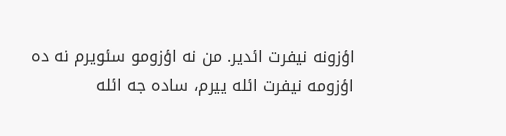اؤزونه نیفرت ائدیر. من نه اؤزومو سئویرم نه ده اؤزومه نیفرت ائله ییرم، ساده جه ائله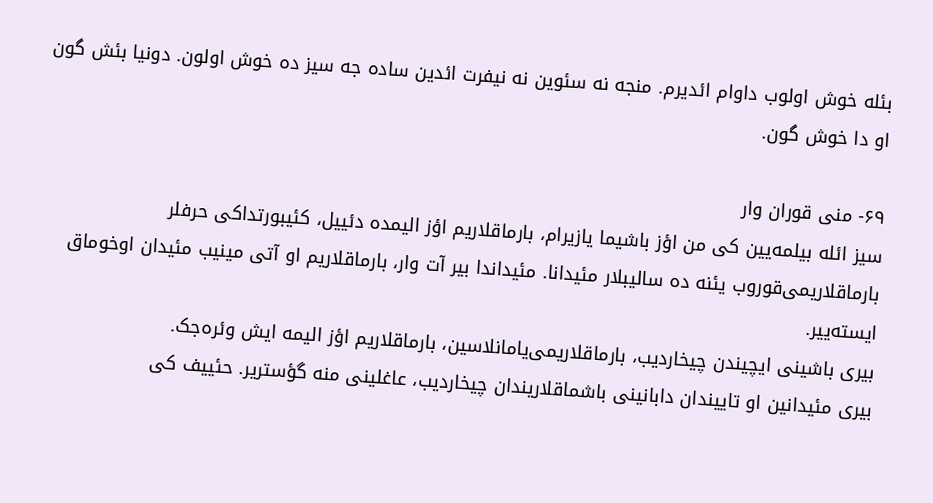بئله خوش اولوب داوام ائدیرم. منجه نه سئوین نه نیفرت ائدین ساده جه سیز ده خوش اولون. دونیا بئش گون او دا خوش گون.

۶۹- منی قوران وار
سیز ائله بیلمه‌یین کی من اؤز باشیما یازیرام، بارماقلاریم اؤز الیمده دئییل، کئیبورتداکی حرفلر بارماقلاریمی‌قوروب یئنه ده سالیبلار مئیدانا. مئیداندا بیر آت وار، بارماقلاریم او آتی مینیب مئیدان اوخوماق ایسته‌ییر.
بیری باشینی ایچیندن چیخاردیب، بارماقلاریمی‌یامانلاسین، بارماقلاریم اؤز الیمه ایش وئره‌جک.
بیری مئیدانین او تاییندان دابانینی باشماقلاریندان چیخاردیب، عاغلینی منه گؤستریر. حئییف کی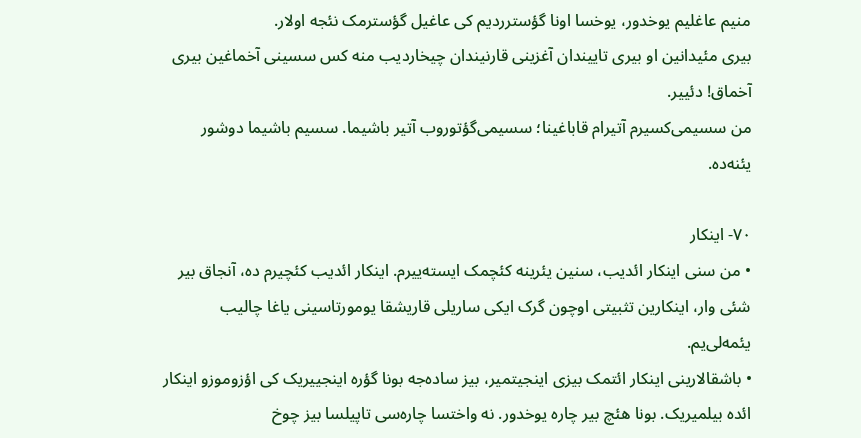منیم عاغلیم یوخدور، یوخسا اونا گؤسترردیم کی عاغیل گؤسترمک نئجه اولار.
بیری مئیدانین او بیری تاییندان آغزینی قارنیندان چیخاردیب منه کس سسینی آخماغین بیری آخماق! دئییر.
من سسیمی‌کسیرم آتیرام قاباغینا؛ سسیمی‌گؤتوروب آتیر باشیما. سسیم باشیما دوشور یئنه‌ده.

۷۰- اینکار
• من سنی اینکار ائدیب، سنین یئرینه کئچمک ایسته‌ییرم. اینکار ائدیب کئچیرم ده، آنجاق بیر شئی وار، اینکارین تثبیتی اوچون گرک ایکی ساریلی قاریشقا یومورتاسینی یاغا چالیب یئمه‌لی‌یم.
• باشقالارینی اینکار ائتمک بیزی اینجیتمیر، بیز ساده‌جه بونا گؤره اینجییریک کی اؤزوموزو اینکار ائده بیلمیریک. بونا هئچ بیر چاره یوخدور. نه واختسا چاره‌سی تاپیلسا بیز چوخ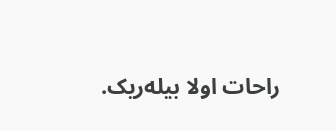راحات اولا بیله‌ریک.